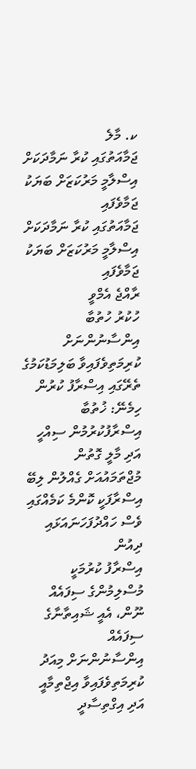ކ. މާލެ
ޖަމާއަތުގައި ކުރާ ނަމާދަކަށް އިސްލާމީ މަރުކަޒަށް ބަޔަކު ޖަމާވެފައި
ޖަމާއަތުގައި ކުރާ ނަމާދަކަށް އިސްލާމީ މަރުކަޒަށް ބަޔަކު ޖަމާވެފައި
ރާއްޖެ އެމްވީ
ހުކުރު ހުތުބާ
އިންސާނުންނަށް ކުރިމަތިވެފައިވާ ބަލިމަޑުކަމުގެ ތެރޭގައި އިސްރާފު ކުރުން ހިމެނޭ: ޚުތުބާ
އިސްރާފުކުރުމުން ސިއްހީ އަދި މާލީ ގޮތުން މުޖްތަމައުއަށް ގެއްލުން ލިބޭ
އިސްރާފަކީ ކޮންމެ ކަމެއްގައި ވެސް ހައްދުފަހަނައަޅައި ދިއުން
އިސްރާފު ކުރުމަކީ މުސްލިމުންގެ ސިފައެއް ނޫން، އެއީ ޝައިތާނާގެ ސިފައެއް
އިންސާނުންނަށް މިއަދު ކުރިމަތިވެފައިވާ އިޖްތިމާއީ އަދި އިގްތިސާދީ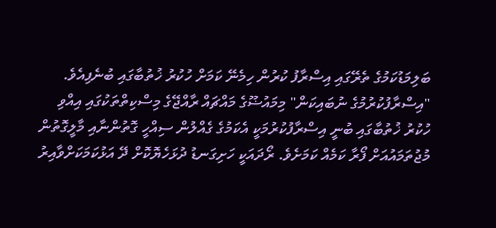ބަލިމަޑުކަމުގެ ތެރޭގައި އިސްރާފު ކުރުން ހިމެނޭ ކަމަށް ހުކުރު ޚުތުބާގައި ބުނެފިއެވެ.
"އިސްރާފުކުރުމުގެ ނުބައިކަން" މިމައުޟޫގެ މައްޗައް ރާއްޖޭގެ މިސްކިތްތަކުގައި އިއްވި ހުކުރު ޚުތުބާގައި ބުނީ އިސްރާފުކުރުމަކީ އެކަމުގެ ގެއްލުން ސިއްހީ ގޮތުންނާއި މާލީގޮތުން މުޖުތަމައުއަށް ފޯރާ ކަމެއް ކަމަށެވެ. ރޯދައަކީ ހަށިގަނޑު ދުޅަހެޔޮކޮށް ދޭ އަޅުކަމަކަށްވާއިރު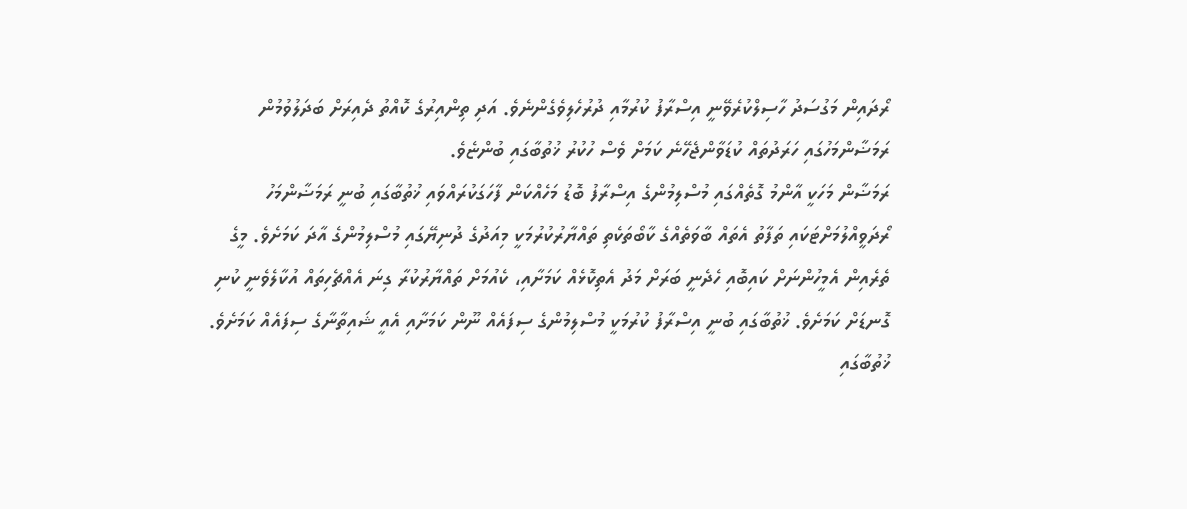ރޯދައިން މަގުސަދު ހާސިލްކުރެވޭނީ އިސްރާފު ކުރުމާއި ދުރުހެލިވެގެންނެވެ. އަދި ތިންއިރުގެ ކޮއްތު ދެއިރަށް ބަދަލުވުމުން ރަމަޟާންމަހުގައި ހަރަދުތައް ކުޑަވާންޖެހޭނެ ކަމަށް ވެސް ހުކުރު ޚުތުބާގައި ބުންޏެވެ.
ރަމަޟާން މަހަކީ އާންމު ގޮތެއްގައި މުސްލިމުންގެ އިސްރާފު ބޮޑު މަހެއްކަން ފާހަގަކުރައްވައި ޚުތުބާގައި ބުނީ ރަމަޟާންމަހު ރޯދަވީއްލުމަށްޓަކައި ތަފާތު އެތައް ބާވަތެއްގެ ކާބޯތަކެތި ތައްޔާރުކުރުމަކީ މިއަދުގެ ދުނިޔޭގައި މުސްލިމުންގެ އާދަ ކަމަށެވެ. މީގެ ތެރެއިން އެމީހުންނަށް ކައިބޮއި ހެދެނީ ބަރަށް މަދު އެތިކޮޅެއް ކަމަށާއި، ކެއުމަށް ތައްޔާރުކުރާ ގިނަ އެއްޗެހިތައް އުކާލެވެނީ ކުނި ގޮނޑަށް ކަމަށެވެ. ޚުތުބާގައި ބުނީ އިސްރާފު ކުރުމަކީ މުސްލިމުންގެ ސިފައެއް ނޫން ކަމަށާއި އެއީ ޝައިތާނާގެ ސިފައެއް ކަމަށެވެ.
ޚުތުބާގައި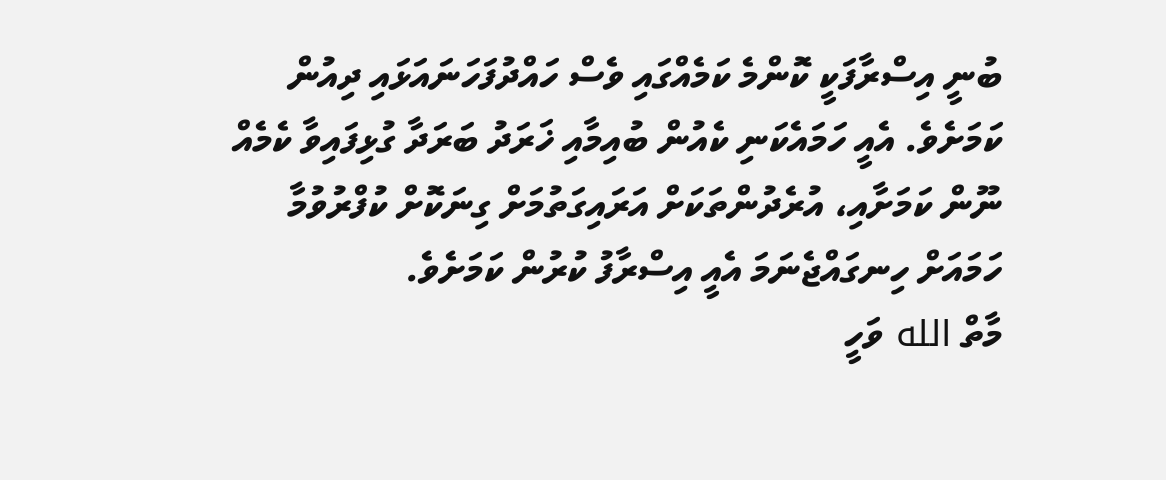ބުނީ އިސްރާފަކީ ކޮންމެ ކަމެއްގައި ވެސް ހައްދުފަހަނައަޅައި ދިއުން ކަމަށެވެ. އެއީ ހަމައެކަނި ކެއުން ބުއިމާއި ޚަރަދު ބަރަދާ ގުޅިފައިވާ ކެމެއް ނޫން ކަމަށާއި، އުރެދުންތަކަށް އަރައިގަތުމަށް ގިނަކޮށް ކުފްރުވުމާ ހަމައަށް ހިނގައްޖެނަމަ އެއީ އިސްރާފު ކުރުން ކަމަށެވެ.
މާތް الله ވަހީ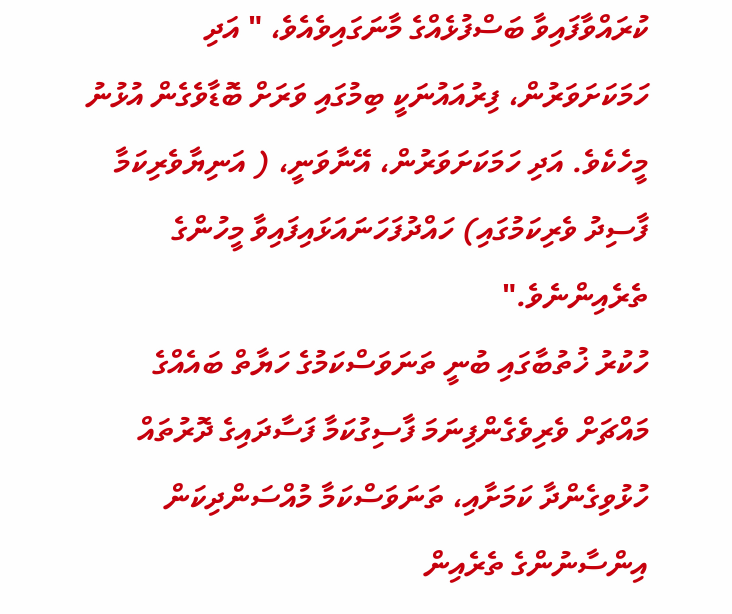ކުރައްވާފައިވާ ބަސްފުޅެއްގެ މާނަގައިވެއެވެ، " އަދި ހަމަކަށަވަރުން، ފިރުއައުނަކީ ބިމުގައި ވަރަށް ބޮޑާވެގެން އުޅުނު މީހެކެވެ. އަދި ހަމަކަށަވަރުން، އޭނާވަނީ، ( އަނިޔާވެރިކަމާ ފާސިދު ވެރިކަމުގައި) ހައްދުފަހަނައަޅައިފައިވާ މީހުންގެ ތެރެއިންނެވެ."
ހުކުރު ޚުތުބާގައި ބުނީ ތަނަވަސްކަމުގެ ހަޔާތް ބައެއްގެ މައްޗަށް ވެރިވެގެންފިނަމަ ފާސިގުކަމާ ފަސާދައިގެ ދޮރުތައް ހުޅުވިގެންދާ ކަމަށާއި، ތަނަވަސްކަމާ މުއްސަންދިކަން އިންސާނުންގެ ތެރެއިން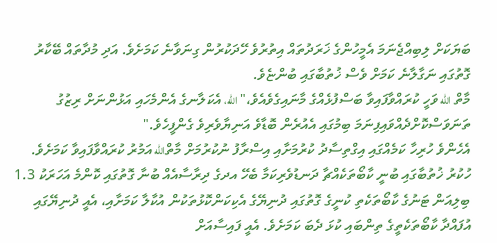ބަޔަކަށް ލިބިއްޖެނަމަ އެމީހުންގެ ޚަރަދުތައް އިތުރުވެ ހޭދަކުރުން ގިނަވާނެ ކަމަށެވެ. އަދި މުދާތައް ބޭކާރު ގޮތުގައި ނަގާލާނެ ކަމަށް ވެސް ޚުތުބާގައި ބުންޏެވެ.
މާތް الله ވަހީ ކުރައްވާފައިވާ ބަސްފުޅެއްގެ މާނައިގެވެއެވެ،"الله، އެކަލާނގެ އެންމެހައި އަޅުންނަށް ރިޒުގު ތަނަވަސްކޮށްދެއްވައިފިނަމަ ބިމުގައި އެއުރެން ބޮޑާވެ އަނިޔާވެރިވެ ގެންފީހެވެ."
އެހެންވެ ހުރިހާ ކަމެއްގައި އިގްތިސާދު ކުރުމަށާއި އިސްރާފު ނުކުރުމަށް މާތްالله އަމުރު ކުރައްވާފައިވާ ކަމަށެވެ.
ހުކުރު ޚުތުބާގައި ބުނީ ކާބޯތަކެއްޗާ ދަނޑުވެރިކަމާ ބެހޭ އދގެ ދިރާސާއެއް ބުނާ ގޮތުގައި ކޮންމެ އަހަރަކު 1.3 ބިލިއަން ޓަނުގެ ކާބޯތަކެތި ކުނީގެ ގޮތުގައި ދުނިޔޭގެ އެކިކަންކޮޅުތަކުން އުކާލާ ކަމަށާއި، އެއީ ދުނިޔޭގައި އުފައްދާ ކާބޯތަކެތީގެ ތިންބައި ކުޅަ ދެބަ ކަމަށެވެ. އެއީ ފައިސާއަށް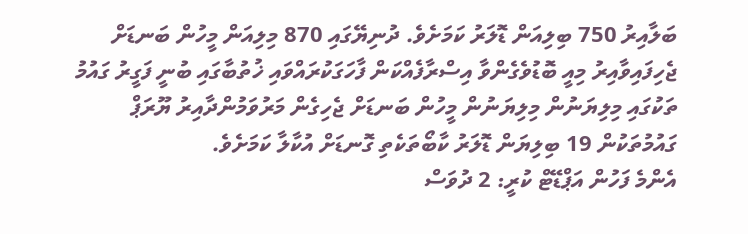ބަލާއިރު 750 ބިލިއަން ޑޮލަރު ކަމަށެވެ. ދުނިޔޭގައި 870 މިލިއަން މީހުން ބަނޑަށް ޖެހިފައިވާއިރު މިއީ ބޮޑުވެގެންވާ އިސްރާފެއްކަން ފާހަގަކުރައްވައި ޚުތުބާގައި ބުނީ ފަގީރު ގައުމު ތަކުގައި މިލިޔަނުން މިލިޔަނުން މީހުން ބަނޑަށް ޖެހިގެން މަރުވަމުންދާއިރު ޔޫރަޕް ގައުމުތަކުން 19 ބިލިޔަން ޑޮލަރު ކާބޯތަކެތި ގޮނޑަށް އުކާލާ ކަމަށެވެ.
އެންމެ ފަހުން އަޕްޑޭޓް ކުރީ: 2 ދުވަސް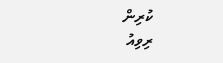ކުރިން
ރިވިއު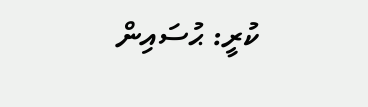ކުރީ: ޙުސައިން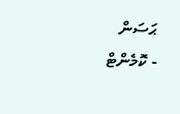ޙަސަން
- ކޮމެންޓް